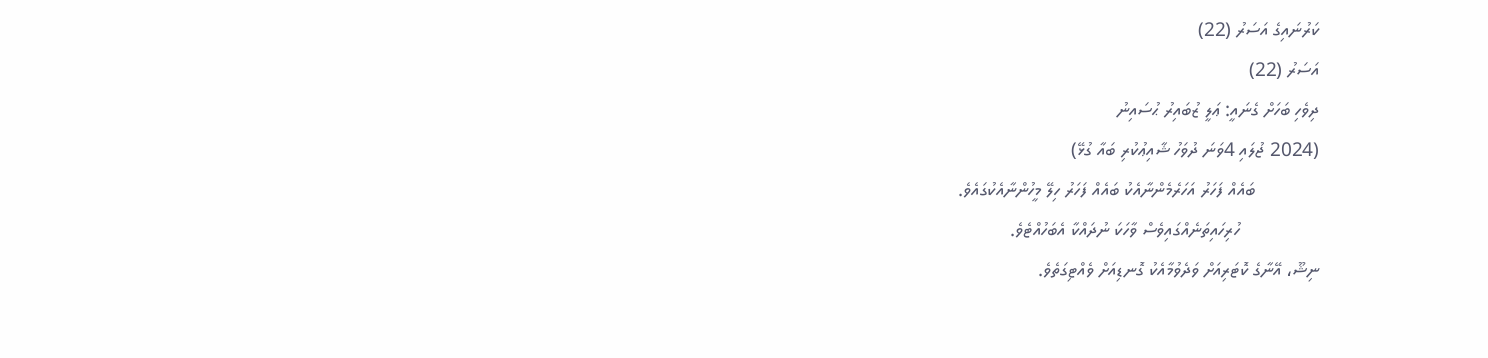ކަރުނައިގެ އަސަރު (22)
އަސަރު (22)
ދިވެހި ބަހަށް ގެނައީ: ޢަލީ ޒުބައިރު ޙުސައިނު
(2024 ޖުލައި 4ވަނަ ދުވަހު ޝާއިޢުކުރި ބައާ ގުޅޭ)
             ބައެއް ފަހަރު އަހަރެމެންނާއެކު ބައެއް ފަހަރު ހިލޭ މީހުންނާއެކުގައެވެ.
                ހުރިހައިތަނެއްގައިވެސް ވާހަކަ ނުދައްކާ އެބަހުއްޓެވެ.
ނިޝޫ، އޭނާގެ ކޮޓަރިއަށް ވަދެވުމާއެކު ގޮނޑިއަށް ވެއްޓިގަތެވެ.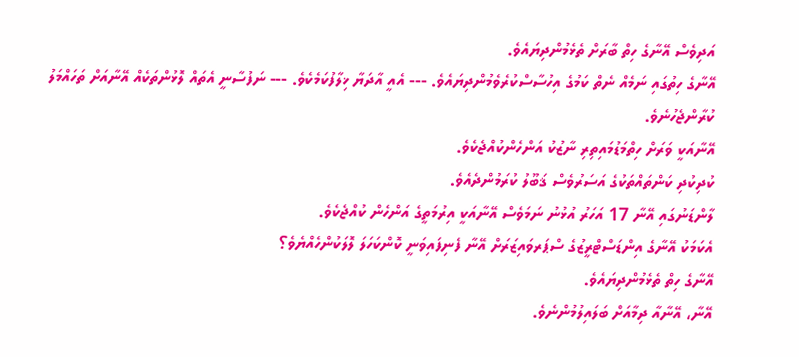އަދިވެސް އޭނާގެ ހިތް ބާރަށް ތެޅެމުންދިޔައެވެ.
އޭނާގެ ހިތުގައި ނަމެއް ނެތް ކަމުގެ އިހުސާސްކުރެވެމުންދިޔައެވެ. --- އެއީ އާދަޔާ ޚިލާފުކަމެކެވެ. --- ނަފުސާނީ އެތައް ލޮޅުންތަކެއް އޭނާއަށް ތަހައްމަލު ކުރާންޖެހުނެވެ.
އޭނާއަކީ ވަރަށް ހިތްމަޑުމައިތިރި ނާޒުކު އަންހެންކުއްޖެކެވެ.
ކުދިކުދި ކަންތައްތަކުގެ އަސަރުވެސް ޤަބޫލު ކުރަމުންދެއެވެ.
ލާންޑަނުގައި އޭނާ 17 އަހަރު އުޅުނު ނަމަވެސް އޭނާއަކީ އިރުމަތީގެ އަންހެން ކުއްޖެކެވެ.
އެކަމަކު އޭނާގެ އިންޑަސްޓްރީޒުގެ ސްޕަރވައިޒަރަށް އޭނާ ފެނިފައިވަނީ ކޮންކަހަލަ ލޮލަކުންހެއްޔެވެ؟
އޭނާގެ ހިތް ތެޅެމުންދިޔައެވެ.
އޭނާ، އޭނާއާ ދިމާއަށް ބަލައިލުމުންނެވެ.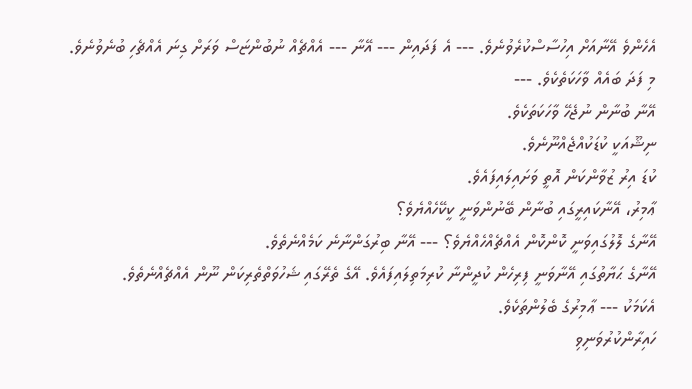އެހެންވެ އޭނާއަށް އިހުސާސްކުރެވުނެވެ. --- އެ ފަދައިން --- އޭނާ --- އެއްޗެއް ނުބުންޏަސް ވަރަށް ގިނަ އެއްޗެހި ބުނެވުނެވެ.
މި ފަދަ ބައެއް ވާހަކަތެކެވެ. ---
އޭނާ ބުނާން ނުޖެހޭ ވާހަކަތަކެވެ.
ނިޝޫއަކީ ކުޑަކުއްޖެއްނޫނެވެ.
ކުޑަ އިރު ޒުވާންކަން އޮތީ ވަށައިލައިފައެވެ.
ޢާމިރު، އޭނާކައިރީގައި ބުނާން ބޭނުންވަނީ ކީކޭހެއްޔެވެ؟
އޭނާގެ ލޮލުގައިވަނީ ކޮންކޮން އެއްޗެއްހެއްޔެވެ؟ --- އޭނާ ބިރުގަންނާނެ ކަމެއްނެތެވެ.
އޭނާގެ ޙަޔާތުގައި އޭނާވަނީ ފިރިހެން ކުދީންނާ ކުރިމަތިލައިފައެވެ. އޭގެ ތެރޭގައި ޝަހުވަތްތެރިކަން ނޫން އެއްޗެއްނެތެވެ.
އެކަމަކު --- ޢާމިރުގެ ބެލުންތަކެވެ.
ހައިރާންކުރުވަނިވި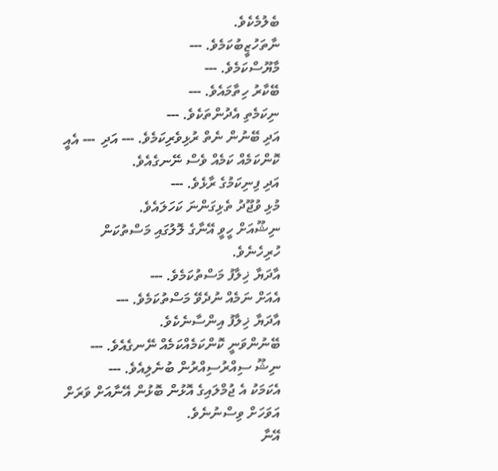ބެލުމެކެވެ.
ނާތަހުޒީބުކަމެވެ. ---
މާޔޫސްކަމެވެ. ---
ބޭކާރު ހިތާމައެވެ. ---
ނިކަމެތި އެދުންތަކެވެ. ---
އަދި ބޭނުން ނެތް ރުޅިވެރިކަމެވެ. --- އަދި  --- އެއީ ކޮންކަމެއް ކަމެއް ވެސް ނޭނގެއެވެ.
އަދި ފިނިކަމުގެ ރާޅެވެ. ---
މުޅި ވުޖޫދު ތެޅިގަންނަ ކަހަލައެވެ.
ނިޝޫއަށް ހީވީ އޭނާގެ ލޮލުގައި މަސްތުކަން ހުރިހެނެވެ.
އާދަޔާ ޚިލާފު މަސްތުކަމެވެ. ---
އެއަށް ނަމެއް ނުދެވޭ މަސްތުކަމެވެ. ---
އާދަޔާ ޚިލާފު އިންސާނެކެވެ.
ބޭނުންވަނީ ކޮންކަމެއްކަމެއް ނޭނގެއެވެ. ---
ނިޝޫ ސިއްރުސިއްރުން ބުނެލިއެވެ. ---
އެކަމަކު އެ ޖުމްލައިގެ އޮޅުން ބޮޅުން އޭނާއަށް ވަރަށް އަވަހަށް ވިސްނުނެވެ.
އޭނާ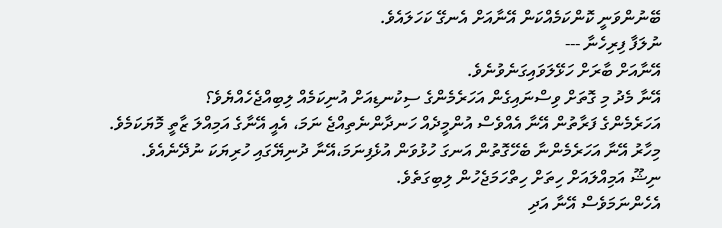ބޭނުންވަނީ ކޮންކަމެއްކަން އޭނާއަށް އެނގޭ ކަހަލައެވެ.
ނުލަފާ ފިރިހެނާ ---
އޭނާއަށް ބާރަށް ހަޅޭލަވައިގަނެވުނެވެ.
އޭނާ މެދު މި ގޮތަށް ވިސްނައިގެން އަހަރެމެންގެ ސިކުނޑިއަށް އުނިކަމެއް ލިބިއްޖެހެއްޔެވެ؟
އަހަރެމެންގެ ފަރާތުން އޭނާ އެއްވެސް އުންމީދެއް ހަނދާންނެތިއްޖެ ނަމަ، އެއީ އޭނާގެ އަމިއްލަ ޒާތީ މޮޔަކަމެވެ.
މިހާރު އޭނާ އަހަރެމެންނާ ބެހޭގޮތުން އަނގަ ހުޅުވަން އުޅެފިނަމަ،އޭނާ ދުނިޔޭގައި ހުރިޔަކަ ނުދޭނެއެވެ.
ނިޝޫ އަމިއްލައަށް ހިތަށް ހިތްހަމަޖެހުން ލިބިގަތެވެ.
އެހެންނަމަވެސް އޭނާ އަދި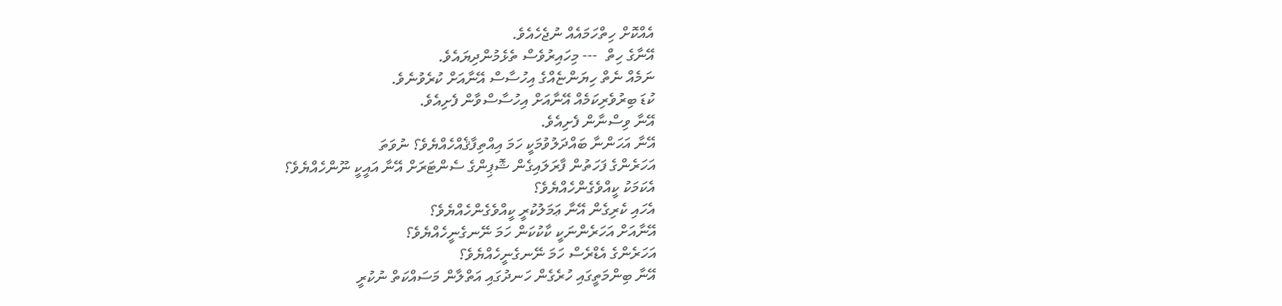އެއްކޮށް ހިތްހަމައެއް ނުޖެހެއެވެ.
އޭނާގެ ހިތް  --- މިހައިރުވެސް ތެޅެމުންދިޔައެވެ.
ނަމެއް ނެތް ހިޔަންޏެއްގެ އިހުސާސް އޭނާއަށް ކުރެވުނެވެ.
ކުޑަ ބިރުވެރިކަމެއް އޭނާއަށް އިހުސާސްވާން ފެށިއެވެ.
އޭނާ ވިސްނާން ފެށިއެވެ.
އޭނާ އަހަންނާ ބައްދަލުވުމަކީ ހަމަ އިއްތިފާޤެއްހެއްޔެވެ؟ ނުވަތަ
އަހަރެންގެ ފަހަތުން ފާރަލައިގެން ޝޮޕިންގެ ސެންޓަރަށް އޭނާ އައީކީ ނޫންހެއްޔެވެ؟
އެކަމަކު ކީއްވެގެންހެއްޔެވެ؟
އެހައި ކެރިގެން އޭނާ ޢަމަލުކުރީ ކީއްވެގެންހެއްޔެވެ؟
އޭނާއަށް އަހަރެންނަކީ ކާކުކަން ހަމަ ނޭނގެނީހެއްޔެވެ؟
އަހަރެންގެ އެޑްރެސް ހަމަ ނޭނގެނީހެއްޔެވެ؟
އޭނާ ބިންމަތީގައި ހުރެގެން ހަނދުގައި އަތްލާން މަސައްކަތް ނުކުރީ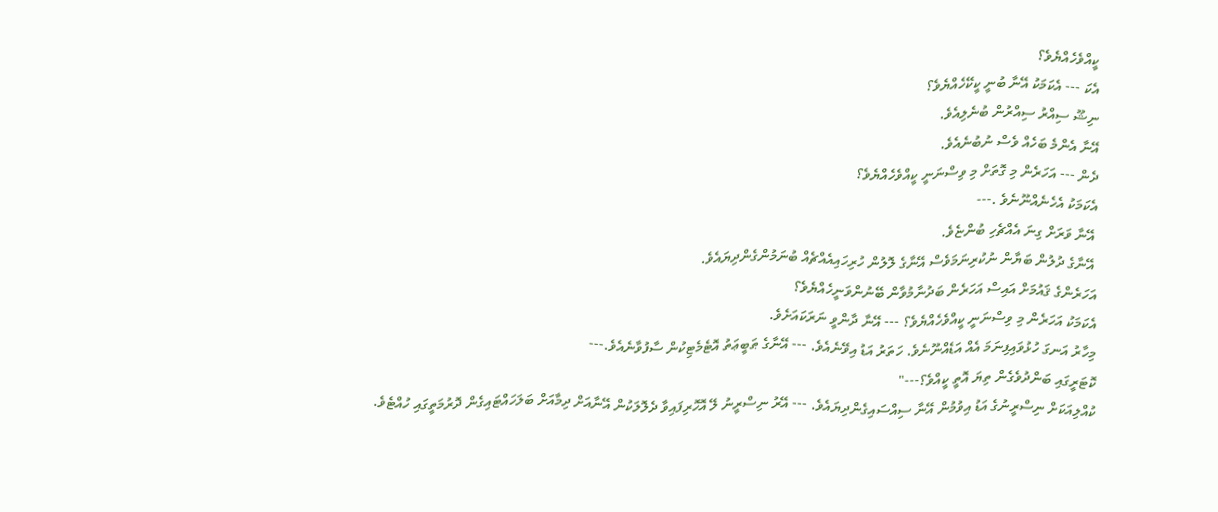ކީއްވެހެއްޔެވެ؟
އެކަ --- އެކަމަކު އޭނާ ބުނީ ކީކޭހެއްޔެވެ؟
ނިޝޫ ސިއްރު ސިއްރުން ބުނެލިއެވެ.
އޭނާ އެންމެ ބަހެއް ވެސް ނުބުނެއެވެ.
ދެން --- އަހަރެން މި ގޮތަށް މި ވިސްނަނީ ކީއްވެހެއްޔެވެ؟
އެކަމަކު އެހެނެއްނޫނެވެ .---
 އޭނާ ވަރަށް ގިނަ އެއްޗެހި ބުންޏެވެ.
 އޭނާގެ ދުލުން ބަޔާން ނުކުރިނަމަވެސް އޭނާގެ ލޮލުން ހުރިހައިއެއްޗެއް ބުނަމުންގެންދިޔައެވެ.
އަހަރެންގެ ޤައުމަށް އައިސް އަހަރެން ބަދުނާމުވާން ބޭނުންވަނީހެއްޔެވެ؟
އެކަމަކު އަހަރެން މި ވިސްނަނީ ކީއްވެހެއްޔެވެ؟ --- އޭނާ ދާންވީ ނަރަކައަށެވެ.
މިހާރު އަނގަ ހުޅުވައިފިނަމަ އެއް އަޑެއްނޫނެވެ. ހަތަރު އަޑު އިވޭނެއެވެ. --- އޭނާގެ ޠަބީޢަތު އޮޓެމެޓިކުން ސާފުވާނެއެވެ.---
ކޮޓަރީގައި ބަންދުވެގެން ތިޔަ އޮތީ ކީއްވެ؟---"
ކުއްލިއަކަށް ނިސްރީނުގެ އަޑު އިވުމުން އޭނާ ސިއްސައިގެންދިޔައެވެ. --- އޭރު ނިސްރީނު ލޭ އޮހޮރިފައިވާ ދެލޮލަކުން އޭނާއަށް ދިމާއަށް ބަލަހައްޓައިގެން ދޮރުމަތީގައި ހުއްޓެވެ.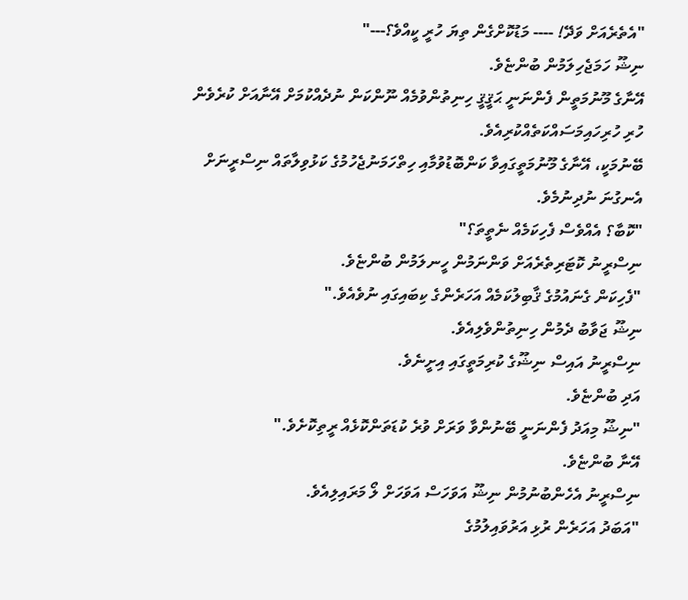"އެތެރެއަށް ވަދޭ! ---- މަޑުކޮށްގެން ތިޔަ ހުރީ ކީއްވެ؟---"
ނިޝޫ ހަމަޖެހިލަމުން ބުންޏެވެ.
އޭނާގެ މޫނުމަތީން ފެންނަނީ ޙަޤީޤީ ހިނިތުންވުމެއް ނޫންކަން ނުދެއްކުމަށް އޭނާއަށް ކުރެވެން ހުރި ހުރިހައިމަސައްކަތެއްކުރިއެވެ.
ބޭނުމަކީ، އޭނާގެ މޫނުމަތީގައިވާ ކަންބޮޑުވުމާއި ހިތްހަމަނުޖެހުމުގެ ކަޅުވިލާތައް ނިސްރީނަށް އެނގުނަ ނުދިނުމެވެ.
"ކޮބާ؟ އެއްވެސް ފެހިކަމެއް ނެތީތަ؟"
ނިސްރީނު ކޮޓަރިތެރެއަށް ވަންނަމުން ހީނލަމުން ބުންޏެވެ.
"ފެހިކަން ގެނައުމުގެ ޤާބިލުކަމެއް އަހަރެންގެ ކިބައިގައި ނުވެއެވެ."
ނިޝޫ ޖަވާބު ދެމުން ހިނިތުންވެލިއެވެ.
ނިސްރީނު އައިސް ނިޝޫގެ ކުރިމަތީގައި އިށީނެވެ.
އަދި ބުންޏެވެ.
"ނިޝޫ މިއަދު ފެންނަނީ ބޭނުންވާ ވަރަށް ވުރެ ކުޑަތަންކޮޅެއް ރީތިކޮށެވެ."
އޭނާ ބުންޏެވެ.
ނިސްރީނު އެހެންބުނުމުން ނިޝޫ އަވަހަސް އަވަހަށް ލޯ މަރައިލިއެވެ.
"އަބަދު އަހަރެން ރުޅި އަރުވައިލުމުގެ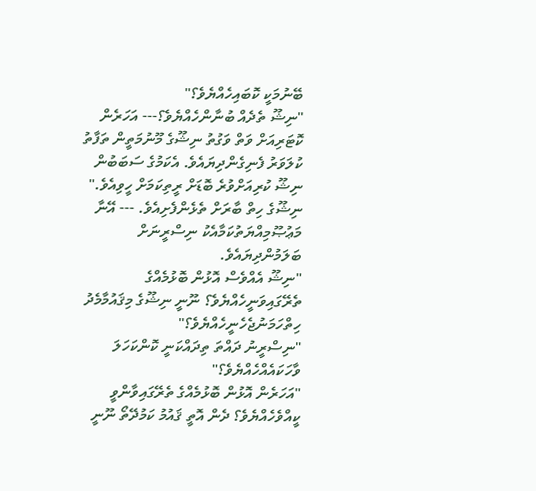ބޭނުމަކީ ކޮބައިހެއްޔެވެ؟"
"ނިޝޫ ތެދެއް ބުނާންހެއްޔެވެ؟--- އަހަރެން ކޮޓަރިއަށް ވަތް ވަގުތު ނިޝޫގެ މޫނުމަތީން ތަފާތު ކުލަވަރު ފެނިގެންދިޔައެވެ. އެކަމުގެ ސަބަބުން ނިޝޫ ކުރިއަށްވުރެ ބޮޑަށް ރީތިކަމަށް ހީވިއެވެ."
ނިޝޫގެ ހިތް ބާރަށް ތެޅެންފެށިއެވެ. --- އޭނާ މަޢުޞޫމިއްޔަތުކަމާއެކު ނިސްރީނަށް ބަލަމުންދިޔައެވެ.
"ނިޝޫ އެއްވެސް އޮޅުން ބޮޅުމެއްގެ ތެރޭގައިވަނީހެއްޔެވެ؟ ނޫނީ ނިޝޫގެ މިޤައުމާމެދު ހިތްހަމަނުޖެހެނީހެއްޔެވެ؟"
"ނިސްރީނު ދައްތަ ތިދައްކަނީ ކޮންކަހަލަ ވާހަކައެއްހެއްޔެވެ؟"
"އަހަރެން އޮޅުން ބޮޅުމެއްގެ ތެރޭގައިވާންވީ ކީއްވެހެއްޔެވެ؟ ދެން އޮތީ ޤައުމު ކަމުދޭތޯ ނޫނީ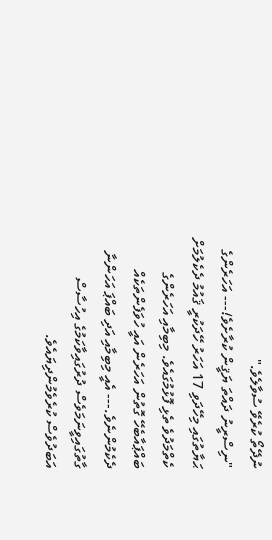ނުދޭތޯ ކުރެވޭ ސުވާލެވެ."
"ނިސްރީނު ދައްތަ ޔަޤީން ކުރާށެވެ!--- އަހަރެންގެ ޙަޔާތުގައި މިހޭދަވި 17 އަހަރު ހޭދަކުރީ ޤައުމު ދެކެލުމަށް ކެތްމަދުވެ ތެޅި ފޮޅުމުގައެވެ. މިބިމާއި އަހަރެންގެ ބައްޕައާބެހޭ ގޮތުން އަހަރެން އައީ ހުވަފެންތަކެއް ދެކެމުންނެވެ.--- އެއީ މިބިމާއި އަދި ބައްޕަ އަހަންނާ ގާތުގައިވީނަމަވެސް ދުރުގައިވާކަމުގެ އިހުސާސް އަބަދުވެސް ކުރެވެމުންދިޔައެވެ.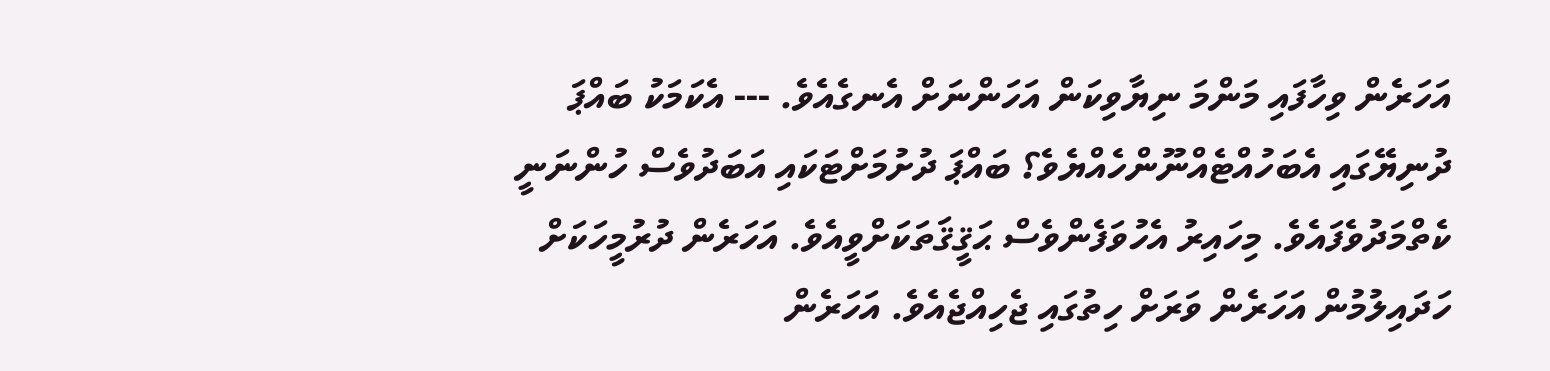އަހަރެން ވިހާފައި މަންމަ ނިޔާވިކަން އަހަންނަށް އެނގެއެވެ. --- އެކަމަކު ބައްޕަ ދުނިޔޭގައި އެބަހުއްޓެއްނޫންހެއްޔެވެ؟ ބައްޕަ ދުށުމަށްޓަކައި އަބަދުވެސް ހުންނަނީ ކެތްމަދުވެފައެވެ. މިހައިރު އެހުވަފެންވެސް ޙަޤީޤަތަކަށްވީއެވެ. އަހަރެން ދުރުމީހަކަށް ހަދައިލުމުން އަހަރެން ވަރަށް ހިތުގައި ޖެހިއްޖެއެވެ. އަހަރެން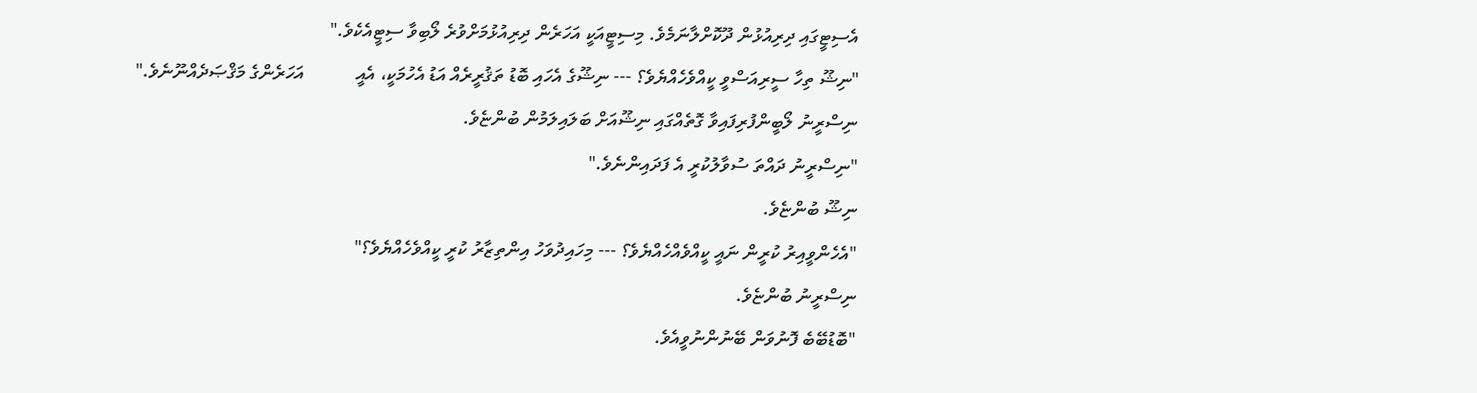އެސިޓީގައި ދިރިއުޅުން ދޫކޮށްލާނަމެވެ. މިސިޓީއަކީ އަހަރެން ދިރިއުޅުމަށްވުރެ ލޯބިވާ ސިޓީއެކެވެ."
"ނިޝޫ ތިހާ ސީރިއަސްވީ ކީއްވެހެއްޔެވެ؟ --- ނިޝޫގެ އެހައި ބޮޑު ތަޤުރީރެއް އަޑު އެހުމަކީ، އެއީ           އަހަރެންގެ މަޤްޞަދެއްނޫނެވެ."
ނިސްރީނު ލޯބީންފުރިފައިވާ ގޮތެއްގައި ނިޝޫއަށް ބަލައިލަމުން ބުންޏެވެ.
"ނިސްރީނު ދައްތަ ސުވާލުކުރީ އެ ފަދައިންނެވެ."
ނިޝޫ ބުންޏެވެ.
"އެހެންވީއިރު ކުރީން ނައީ ކީއްވެއްހެއްޔެވެ؟ --- މިހައިދުވަހު އިންތިޒާރު ކުރީ ކީއްވެހެއްޔެވެ؟"
ނިސްރީނު ބުންޏެވެ.
"ބޮޑުބޭބެ ފޮނުވަން ބޭނުންނުވީއެވެ.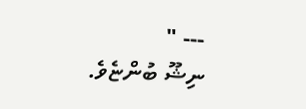--- "
ނިޝޫ ބުންޏެވެ.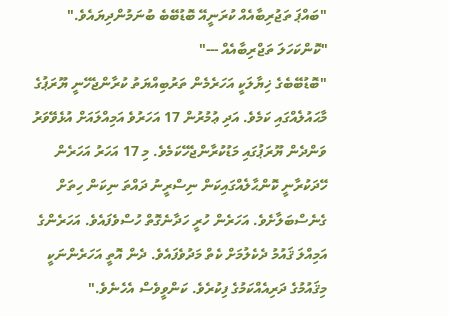"ބައްޕަ ތަޖުރިބާއެއް ކުރަނީއޭ ބޮޑުބޭބެ ބުނަމުންދިޔައެވެ."
"ކޮންކަހަލަ ތަޖްރިބާއެއް ---"
"ބޮޑުބޭބެގެ ޚިޔާލަކީ އަހަރެމެން ތަރުބިއްޔަތު ކުރާންޖެހޭނީ ޔޫރަޕުގެ މާޙައުލެއްގައި ކަމެވެ. އަދި ޢުމުރުން 17 އަހަރުވެ އަމިއްލައަށް އުޅެވޭވަރު ވަންދެން ޔޫރަޕުގައި މަޑުކުރާންޖެހޭކަމެވެ. މި 17 އަހަރު އަހަރެން ހޭދަކުރާނީ ކޮންޙާލެއްގައިކަން ނިސްރީނު ދައްތަ ނިކަން ހިތަށް ގެނެސްބަލާށެވެ. އަހަރެން ހުރީ ހަދާނެގޮތް ހުސްވެފައެވެ. އަހަރެންގެ އަމިއްލަ ޤައުމު ދެކެލުމަށް ކެތް މަދުވެފައެވެ. ދެން އޮތީ އަހަރެންނަކީ މިޤައުމުގެ ދަރިއެއްކަމުގެ ފިކުރެވެ. ކަންވީވެސް އެހެނެވެ."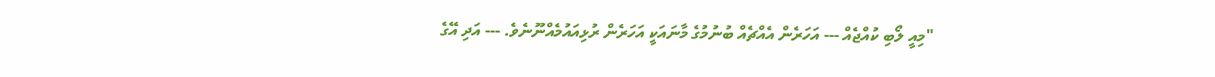"މިއީ ލޯބި ކުއްޖެއް --- އަހަރެން އެއްޗެއް ބުނުމުގެ މާނައަކީ އަހަރެން ރުޅިއައުމެއްނޫނެވެ. --- އަދި އޭގެ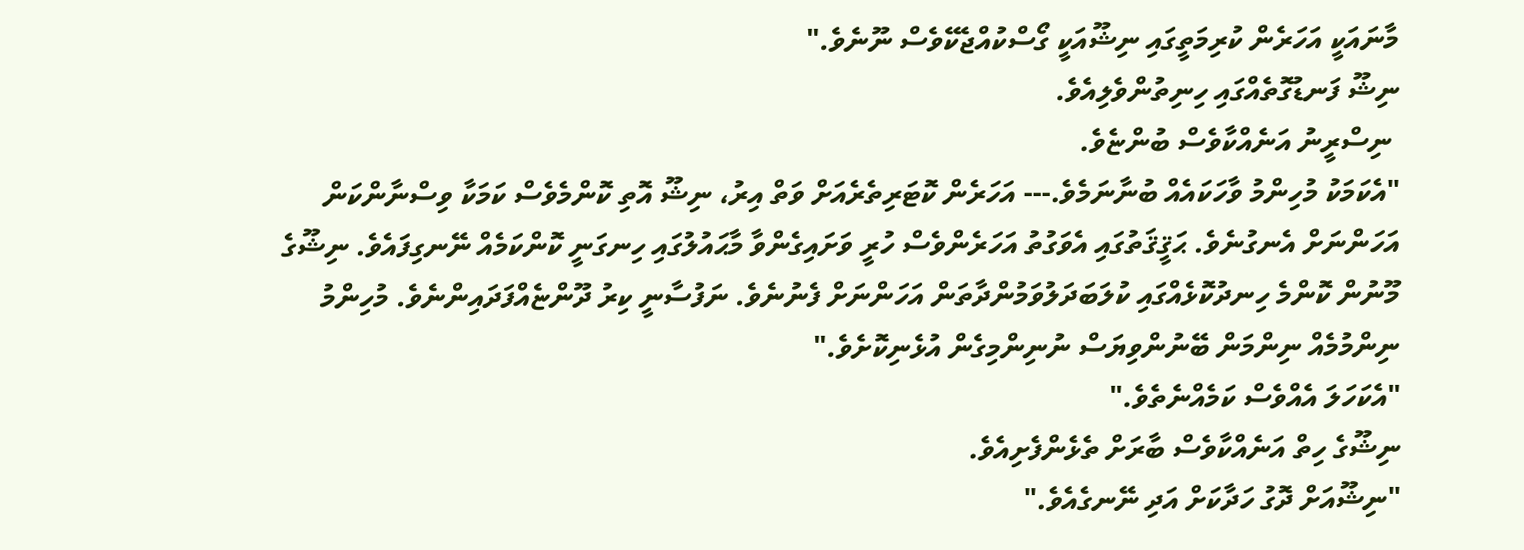މާނައަކީ އަހަރެން ކުރިމަތީގައި ނިޝޫއަކީ ގޯސްކުއްޖެކޭވެސް ނޫނެވެ."
ނިޝޫ ފަނޑުގޮތެއްގައި ހިނިތުންވެލިއެވެ.
 ނިސްރީނު އަނެއްކާވެސް ބުންޏެވެ.
"އެކަމަކު މުހިންމު ވާހަކައެއް ބުނާނަމެވެ.--- އަހަރެން ކޮޓަރިތެރެއަށް ވަތް އިރު، ނިޝޫ އޮތި ކޮންމެވެސް ކަމަކާ ވިސްނާންކަން އަހަންނަށް އެނގުނެވެ. ޙަޤީޤަތުގައި އެވަގުތު އަހަރެންވެސް ހުރީ ވަށައިގެންވާ މާޙައުލުގައި ހިނގަނީ ކޮންކަމެއް ނޭނގިފައެވެ. ނިޝޫގެ މޫނުން ކޮންމެ ހިނދުކޮޅެއްގައި ކުލަބަދަލުވަމުންދާތަން އަހަންނަށް ފެނުނެވެ. ނަފުސާނީ ކިރު ދޫންޏެއްފަދައިންނެވެ. މުހިންމު ނިންމުމެއް ނިންމަން ބޭނުންވިޔަސް ނުނިންމިގެން އުޅެނިކޮށެވެ."
"އެކަހަލަ އެއްވެސް ކަމެއްނެތެވެ."
ނިޝޫގެ ހިތް އަނެއްކާވެސް ބާރަށް ތެޅެންފެށިއެވެ.
"ނިޝޫއަށް ދޮގު ހަދާކަށް އަދި ނޭނގެއެވެ."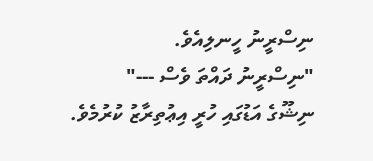ނިސްރީނު ހީނލިއެވެ.
"ނިސްރީނު ދައްތަ ވެސް ---"
ނިޝޫގެ އަޑުގައި ހުރީ އިޢުތިރާޒު ކުރުމެވެ.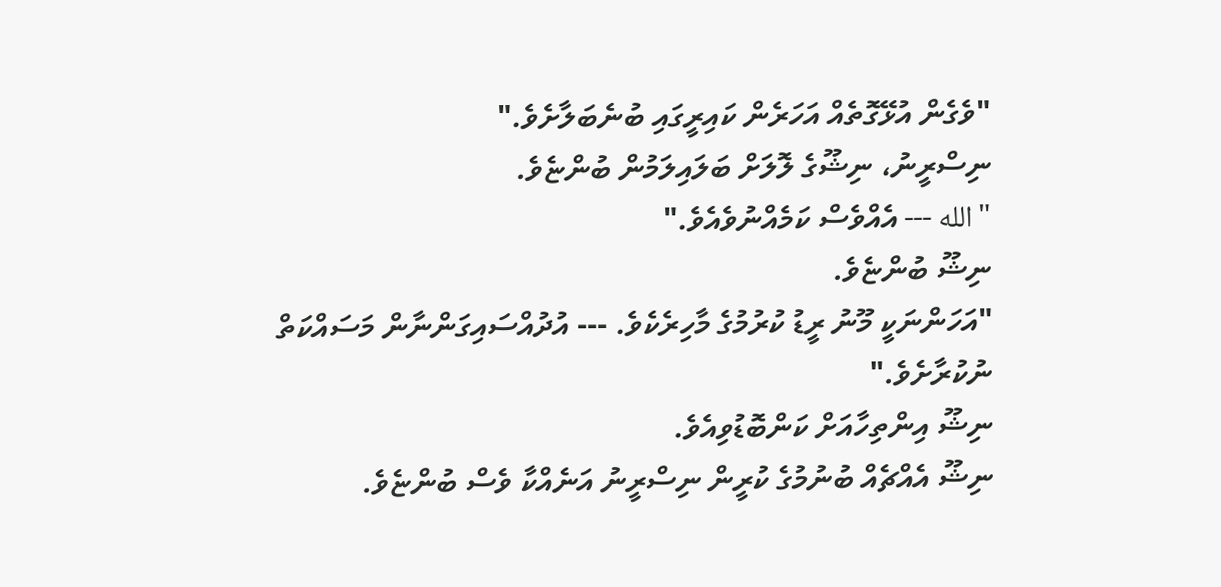"ވެގެން އުޅޭގޮތެއް އަހަރެން ކައިރީގައި ބުނެބަލާށެވެ."
ނިސްރީނު، ނިޝޫގެ ލޮލަށް ބަލައިލަމުން ބުންޏެވެ.
"الله --- އެއްވެސް ކަމެއްނުވެއެވެ."
ނިޝޫ ބުންޏެވެ.
"އަހަންނަކީ މޫނު ރީޑު ކުރުމުގެ މާހިރެކެވެ. --- އުދުއްސައިގަންނާން މަސައްކަތް ނުކުރާށެވެ."
ނިޝޫ އިންތިހާއަށް ކަންބޮޑުވިއެވެ.
ނިޝޫ އެއްޗެއް ބުނުމުގެ ކުރީން ނިސްރީނު އަނެއްކާ ވެސް ބުންޏެވެ.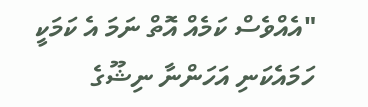"އެއްވެސް ކަމެއް އޮތް ނަމަ އެ ކަމަކީ ހަމައެކަނި އަހަންނާ ނިޝޫގެ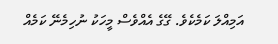އަމިއްލަ ކަމެކެވެ. ގޭގެ އެއްވެސް މީހަކު ނުހިމެނޭ ކަމެއް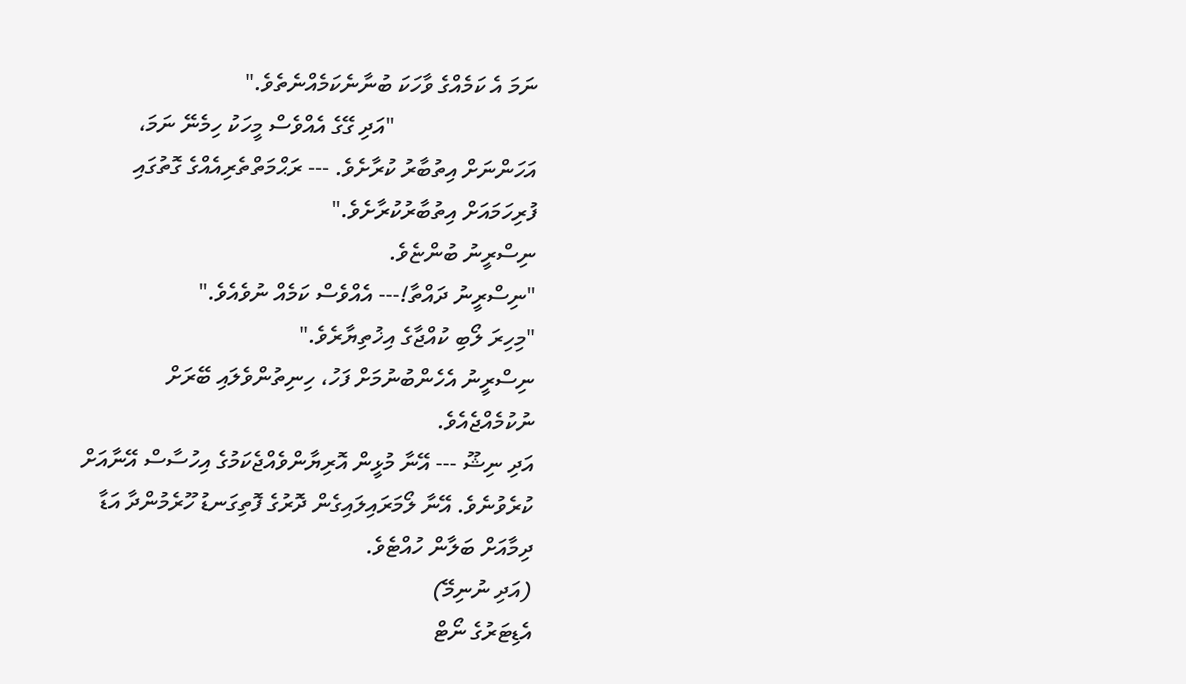ނަމަ އެ ކަމެއްގެ ވާހަކަ ބުނާނެކަމެއްނެތެވެ."
                         "އަދި ގޭގެ އެއްވެސް މީހަކު ހިމެނޭ ނަމަ، އަހަންނަށް އިތުބާރު ކުރާށެވެ. --- ރަޙްމަތްތެރިއެއްގެ ގޮތުގައި ފުރިހަމައަށް އިތުބާރުކުރާށެވެ."
ނިސްރީނު ބުންޏެވެ.
"ނިސްރީނު ދައްތާ!--- އެއްވެސް ކަމެއް ނުވެއެވެ."
"މިހިރަ ލޯބި ކުއްޖާގެ އިޚުތިޔާރެވެ."
ނިސްރީނު އެހެންބުނުމަށް ފަހު، ހިނިތުންވެލައި ބޭރަށް ނުކުމެއްޖެއެވެ.
އަދި ނިޝޫ --- އޭނާ މުޅީން އޮރިޔާންވެއްޖެކަމުގެ އިހުސާސް އޭނާއަށް ކުރެވުނެވެ. އޭނާ ލޯމަރައިލައިގެން ދޮރުގެ ފޮތިގަނޑު ހޫރެމުންދާ އަޑާ ދިމާއަށް ބަލާން ހުއްޓެވެ.
(އަދި ނުނިމޭ)
އެޑިޓަރުގެ ނޯޓް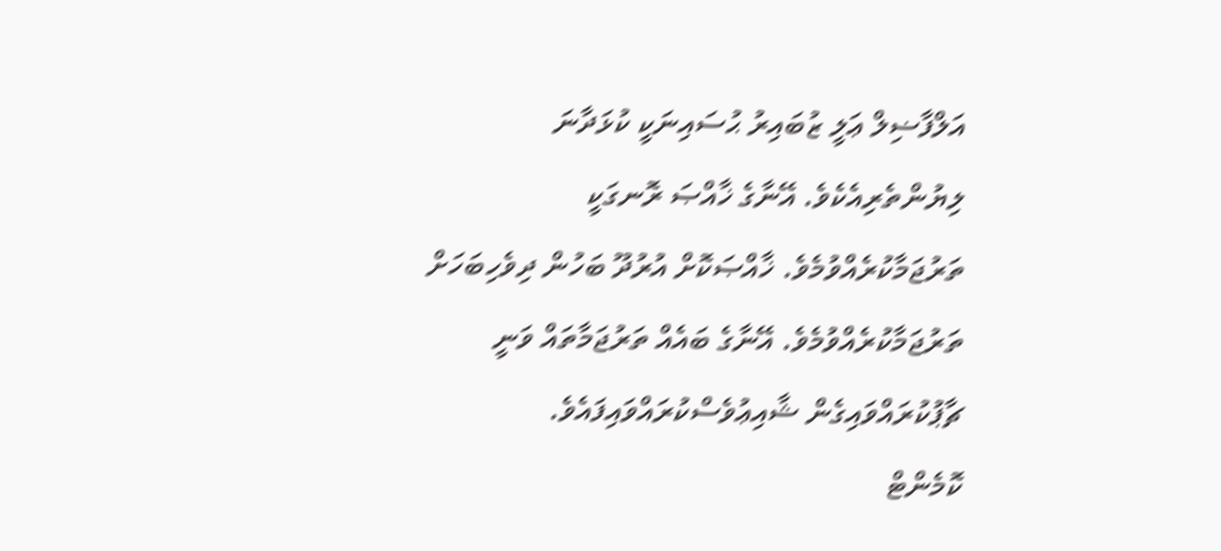އަލްފާޟިލް ޢަލީ ޒުބައިރު ޙުސައިނަކީ ކުޅަދާނަ ލިޔުންތެރިއެކެވެ. އޭނާގެ ޚާއްޞަ ރޮނގަކީ ތަރުޖަމާކުރެއްވުމެވެ. ޚާއްޞަކޮށް އުރުދޫ ބަހުން ދިވެހިބަހަށް ތަރުޖަމާކުރެއްވުމެވެ. އޭނާގެ ބައެއް ތަރުޖަމާތައް ވަނީ ޗާޕުކުރައްވައިގެން ޝާއިޢުވެސްކުރައްވައިފައެވެ.
ކޮމެންޓް